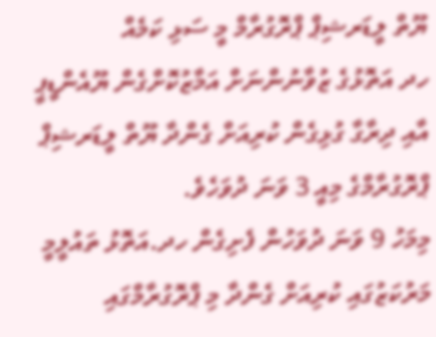ޔޫތް ލީޑަރޝިޕް ޕްރޮގުރާމް މީ ސަޅި ކަމެއް
ހދ އަތޮޅުގެ ޒުވާނުންނަށް އަމާޒުކޮށްގެން ޔޫއެންޑީޕީ އާއި ދިރާގާ ގުޅިގެން ކުރިއަށް ގެންދާ ޔޫތް ލީޑަރޝިޕް ޕްރޮގުރާމްގެ މިއީ 3 ވަނަ ދުވަހެވެ.
މިމަހު 9 ވަނަ ދުވަހުން ފެށިގެން ހދ.އަތޮޅު ތައުލީމީ މަރުކަޒުގައި ކުރިއަށް ގެންދާ މި ޕްރޮގުރާމްގައި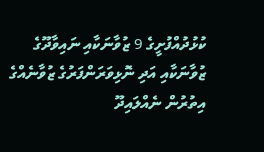ކުޅުދުއްފުށީގެ 9 ޒުވާނަކާއި ނައިވާދޫގެ ޒުވާނަކާއި އަދި ނޮޅިވަރަންފަރުގެ ޒުވާނެއްގެ އިތުރުން ނެއްލައިދޫ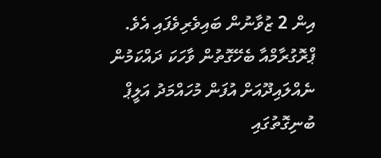އިން 2 ޒުވާނުން ބައިވެރިވެފައި އެވެ.
ޕްރޮގުރާމްއާ ބެހޭގޮތުން ވާހަކަ ދައްކަމުން ނެއްލައިދޫއަށް އުފަން މުހައްމަދު އަލީޕް ބުނިގޮތުގައި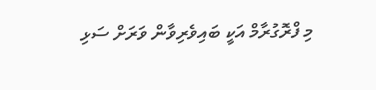މި ފްރޮގުރާމް އަކީ ބައިވެރިވާން ވަރަށް ސަޅި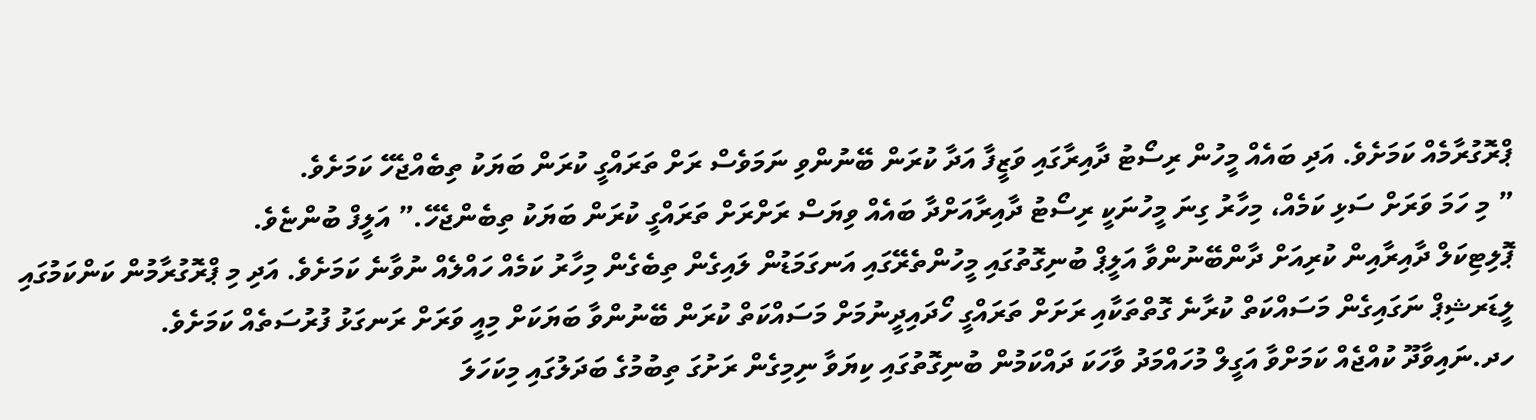ޕްރޮގުރާމެއް ކަމަށެވެ. އަދި ބައެއް މީހުން ރިސޯޓު ދާއިރާގައި ވަޒީފާ އަދާ ކުރަން ބޭނުންވި ނަމަވެސް ރަށް ތަރައްގީ ކުރަން ބަޔަކު ތިބެއްޖެހޭ ކަމަށެވެ.
” މި ހަމަ ވަރަށް ސަޅި ކަމެއް، މިހާރު ގިނަ މީހުނަކީ ރިސޯޓު ދާއިރާއަށްދާ ބައެއް ވިޔަސް ރަށްރަށް ތަރައްގީ ކުރަން ބަޔަކު ތިބެންޖެހޭ.” އަލީފް ބުންޏެވެ.
ޕޮލިޓިކަލް ދާއިރާއިން ކުރިއަށް ދާންބޭނުންވާ އަލީޕް ބުނިގޮތުގައި މީހުންތެރޭގައި އަނގަމަޑުން ލައިގެން ތިބެގެން މިހާރު ކަމެއް ހައްލެއް ނުވާނެ ކަމަށެވެ. އަދި މި ޕްރޮގުރާމުން ކަންކަމުގައި ލީޑަރޝިޕް ނަގައިގެން މަސައްކަތް ކުރާނެ ގޮތްތަކާއި ރަށަށް ތަރައްގީ ހޯދައިދީނުމަށް މަސައްކަތް ކުރަން ބޭނުންވާ ބަޔަކަށް މިއީ ވަރަށް ރަނގަޅު ފުރުސަތެއް ކަމަށެވެ.
ހދ.ނައިވާދޫ ކުއްޖެއް ކަމަށްވާ އަގީލް މުހައްމަދު ވާހަކަ ދައްކަމުން ބުނިގޮތުގައި ކިޔަވާ ނިމިގެން ރަށުގަ ތިބުމުގެ ބަދަލުގައި މިކަހަލަ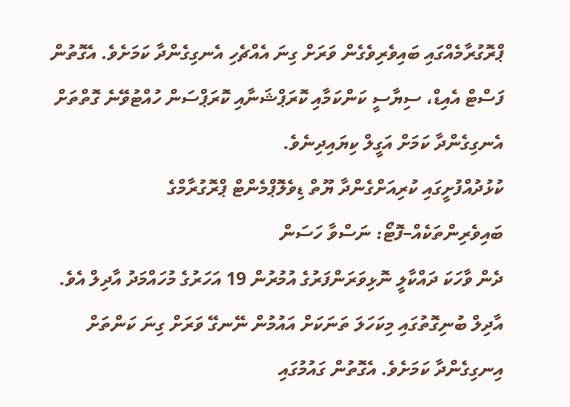ޕްރޮގުރާމެއްގައި ބައިވެރިވެގެން ވަރަށް ގިނަ އެއްޗެހި އެނގިގެންދާ ކަމަށެވެ. އެގޮތުން ފަސްޓް އެއިޑް، ސިޔާސީ ކަންކަމާއި ކޮރަޕްޝަނާއި ކޮރަޕްސަން ހުއްޓުވޭނެ ގޮތްތަށް އެނގިގެންދާ ކަމަށް އަގީލް ކިޔައިދިނެވެ.
ކުޅުދުއްފުށީގައި ކުރިއަށްގެންދާ ޔޫތް ޑިވެލޮޕްމެންޓް ޕްރޮގުރާމްގެ ބައިވެރިންތަކެއް–ފޮޓޯ: ނަސްވާ ހަސަން
ދެން ވާހަކަ ދައްކާލީ ނޮޅިވަރަންފަރުގެ އުމުރުން 19 އަހަރުގެ މުހައްމަދު އާދިލް އެވެ. އާދިލް ބުނިގޮތުގައި މިކަހަލަ ތަނަކަށް އައުމުން ނޭނގޭ ވަރަށް ގިނަ ކަންތަށް އިނގިގެންދާ ކަމަށެވެ. އެގޮތުން ގައުމުގައި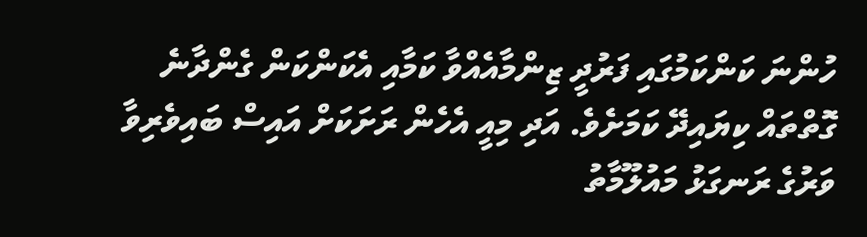ހުންނަ ކަންކަމުގައި ފަރުދީ ޒިންމާއެއްވާ ކަމާއި އެކަންކަން ގެންދާނެ ގޮތްތައް ކިޔައިދޭ ކަމަށެވެ. އަދި މިއީ އެހެން ރަށަކަށް އައިސް ބައިވެރިވާ ވަރުގެ ރަނގަޅު މައުލޫމާތު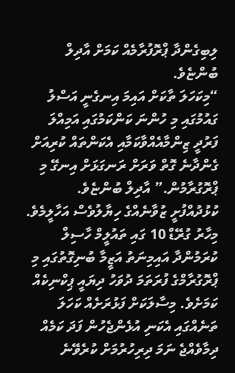ލިބިގެންދާ ޕްރޮފުރާމެއް ކަމަށް އާދިލް ބުންޏެވެ.
“މިކަހަލަ ތާކަށް އައިމަ އިނގެނީ އަސްލު ގައުމުގައި މި ހުންނަ ކަންކަމުގައި އަމިއްލަ ފަރުދީ ޒިންމާއެއްވާކަމާއި އެކަންތައް ކުރިއަށް ގެންދާނެ ގޮތް ވަރަށް ރަނގަޅަށް އިނގޭ މި ޕްރޮގުރާމުން.” އާދިލް ބުންޏެވެ.
ކުޅުދުއްފުށީ ޒުވާނެއްގެ ހިޔާލުވެސް އަހާލީމެވެ. މިހާރު ގުރޭޑް 10 ގައި ތައުލީމް ހާސިލް ކުރަމުންދާ އައިމިނަތު އަޒީމާ ބުނިގޮތުގައި މި ޕްރޮގުރާމްގެ ފުރަތަމަ ދުވަހު ދިޔައީ ޕިކްނިކެއް ކަމަށެވެ. މިސާލަކަށް ފަޅުރަށެއް ކަހަލަ ތަނެއްގައި އެކަނި އުޅެންޖެހުން ފަދަ ކަމެއް ދިމާވެއްޖެ ނަމަ ދިރިހުރުމަށް ކުރެވޭނެ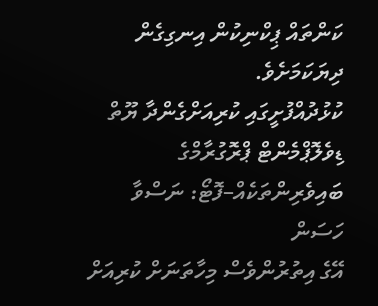ކަންތައް ޕިކްނިކުން އިނގިގެން ދިޔަކަމަށެވެ.
ކުޅުދުއްފުށީގައި ކުރިއަށްގެންދާ ޔޫތް ޑިވެލޮޕްމެންޓް ޕްރޮގުރާމްގެ ބައިވެރިންތަކެއް–ފޮޓޯ: ނަސްވާ ހަސަން
އޭގެ އިތުރުންވެސް މިހާތަނަށް ކުރިއަށް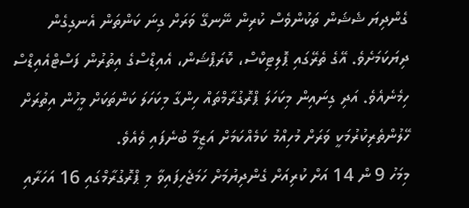ގެންދިޔަ ޝެޝަން ތަކުންވެސް ކުރިން ނޭނގޭ ވަރަށް ގިނަ ކަންތަން އެނގިގެން ދިޔަކަމަށެވެ. އޭގެ ތެރޭގައި ޕޮލިޓިކްސް، ކޮރަޕްޝަން، އެއިޑްސްގެ އިތުރުން ފަސްޓްއެއިޑްސް ހިމެނެއެވެ. އަދި ގިނައިން މިކަހަލަ ޕްރޮގުރާމްތައް ހިންގާ މިކަހަލަ ކަންތަކަށް މީހުން އިތުރަށް ހޭލުންތެރިކުރުމަކީ ވަރަށް މުހިއްމު ކަމެއްކަމަށް އަޒީމާ ބުނެފައި ވެއެވެ.
މިމަހު 9 ން 14 އަށް ކުރިއަށް ގެންދިޔުމަށް ހަމަޖެހިފައިވާ މި ޕްރޮގުރާމްގައި 16 އަހަރާއި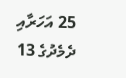25 އަހަރާއި ދެމެދުގެ 13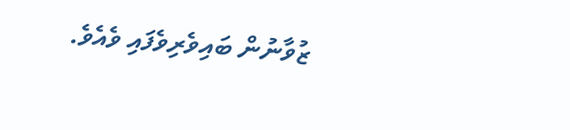ޒުވާނުން ބައިވެރިވެފައި ވެއެވެ.